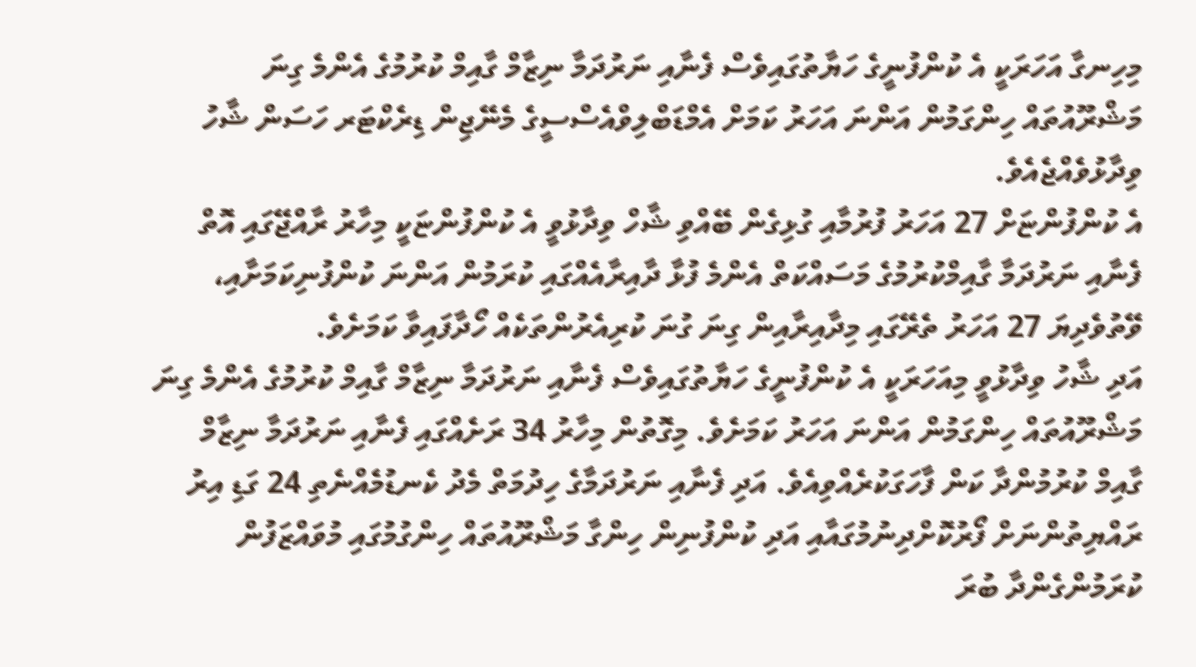މިހިނގާ އަހަރަކީ އެ ކުންފުނީގެ ހަޔާތުގައިވެސް ފެނާއި ނަރުދަމާ ނިޒާމް ގާއިމް ކުރުމުގެ އެންމެ ގިނަ މަޝްރޫއުތައް ހިންގަމުން އަންނަ އަހަރު ކަމަށް އެމްޑަބްލިވްއެސްސީގެ މެނޭޖިން ޑިރެކްޓަރ ހަސަން ޝާހު ވިދާޅުވެއްޖެއެވެ.
އެ ކުންފުންޏަށް 27 އަހަރު ފުރުމާއި ގުޅިގެން ބޭއްވި ޝާހް ވިދާޅުވީ އެ ކުންފުންޏަކީ މިހާރު ރާއްޖޭގައި އޮތް ފެނާއި ނަރުދަމާ ގާއިމްކުރުމުގެ މަސައްކަތް އެންމެ ފުޅާ ދާއިރާއެއްގައި ކުރަމުން އަންނަ ކުންފުނިކަމަށާއި، ވޭތުވެދިޔަ 27 އަހަރު ތެރޭގައި މިދާއިރާއިން ގިނަ ގުނަ ކުރިއެރުންތަކެއް ހޯދާފައިވާ ކަމަށެވެ.
އަދި ޝާހު ވިދާޅުވީ މިއަހަރަކީ އެ ކުންފުނީގެ ހަޔާތުގައިވެސް ފެނާއި ނަރުދަމާ ނިޒާމް ގާއިމް ކުރުމުގެ އެންމެ ގިނަ މަޝްރޫއުތައް ހިންގަމުން އަންނަ އަހަރު ކަމަށެވެ. މިގޮތުން މިހާރު 34 ރަށެއްގައި ފެނާއި ނަރުދަމާ ނިޒާމް ގާއިމް ކުރުމުންދާ ކަން ފާހަގަކުރެއްވިއެވެ. އަދި ފެނާއި ނަރުދަމާގެ ހިދުމަތް މެދު ކެނޑުމެއްނެތި 24 ގަޑި އިރު ރައްޔިތުންނަށް ފޯރުކޮށްދިނުމުގައާއި އަދި ކުންފުނިން ހިންގާ މަޝްރޫއުތައް ހިންގުމުގައި މުވައްޒަފުން ކުރަމުންގެންދާ ބުރަ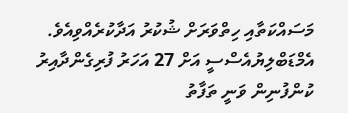މަސައްކަތާއި ހިތްވަރަށް ޝުކުރު އަދާކުރެއްވިއެވެ.
އެމްޑަބްލިޔުއެސްސީ އަށް 27 އަހަރު ފުރިގެންދާއިރު ކުންފުނިން ވަނީ ތަފާތު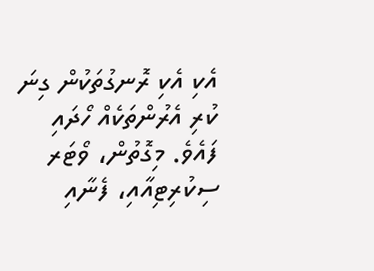އެކި އެކި ރޮނގުތަކުން ގިނަ ކުރި އެރުންތަކެއް ހޯދައި ފައެވެ. މިގޮތުން، ވޯޓަރ ސިކުރިޓިއާއި، ފެނާއި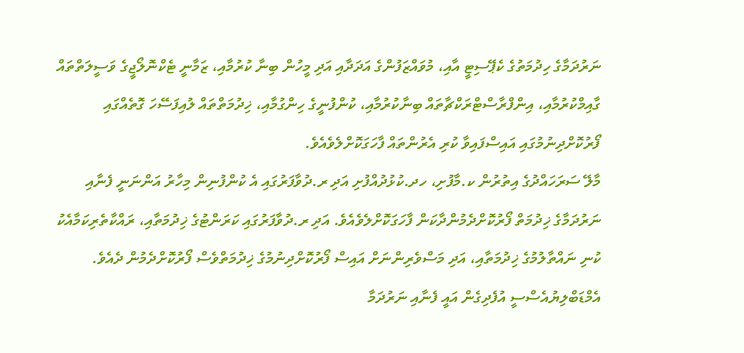ނަރުދަމާގެ ހިދުމަތުގެ ކެޕޭސިޓީ އާއި، މުވައްޒަފުންގެ އަދަދާއި އަދި މީހުން ބިނާ ކުރުމާއި، ޒަމާނީ ޓެކްނޮލޯޖީގެ ވަސީލަތްތައް ގާއިމްކުރުމާއި، އިންފްރާސްޓްރަކްޗާތައް ބިނާކުރުމާއި، ކުންފުނީގެ ހިންގުމާއި، ޚިދުމަތްތައް ލުއިފަސޭހަ ގޮތެއްގައި ފޯރުކޮށްދިނުމުގައި އައިސްފައިވާ ކުރި އެރުންތައް ފާހަގަކޮށްލެވެއެވެ.
މާލޭ ސަރަހައްދުގެ އިތުރުން ކ.މާފުށި، ހދ.ކުޅުދުއްފުށި އަދި ރ.ދުވާފަރުގައި އެ ކުންފުނިން މިހާރު އަންނަނީ ފެނާއި ނަރުދަމާގެ ޚިދުމަތް ފޯރުކޮށްދެމުންދާކަން ފާހަގަކޮށްލެވެއެވެ. އަދި ރ.ދުވާފަރުގައި ކަރަންޓުގެ ޚިދުމަތާއި، ރައްކާތެރިކަމާއެކު ކުނި ނައްތާލުމުގެ ޚިދުމަތާއި، އަދި މަސްވެރިންނަށް އައިސް ފޯރުކޮށްދިނުމުގެ ޚިދުމަތްވެސް ފޯރުކޮށްދެމުން ދެއެވެ.
އެމްޑަބްލިޔުއެސްސީ އުފެދިގެން އައީ ފެނާއި ނަރުދަމާ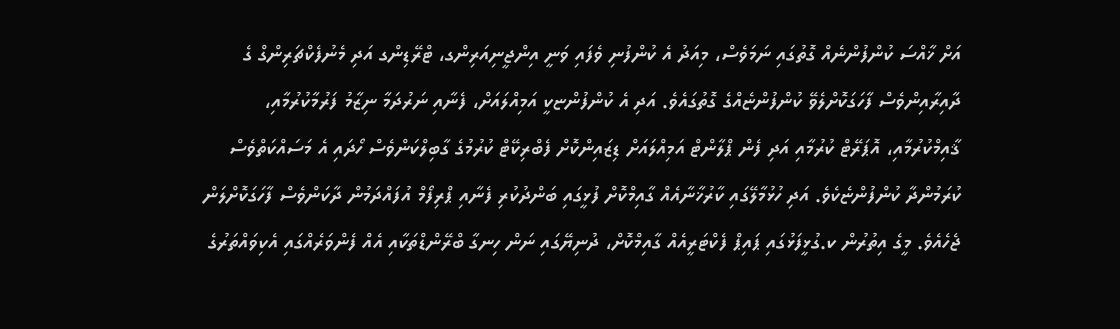އަށް ޚާއްސަ ކުންފުންނެއް ގޮތުގައި ނަމަވެސް، މިއަދު އެ ކުންފުނި ވެފައި ވަނީ އިންޖީނިއަރިންގ، ޓްރޭޑިންގ އަދި މެނުފެކްޗަރިންގް ގެ ދާއިރާއިންވެސް ފާހަގަކޮށްލެވޭ ކުންފުންޏެއްގެ ގޮތުގައެވެ. އަދި އެ ކުންފުންޏކީ އަމިއްލައަށް، ފެނާއި ނަރުދަމާ ނިޒާމު ފަރުމާކުރުމާއި، ޤާއިމްކުރުމާއި، އޮޕަރޭޓް ކުރުމާއި އަދި ފެން ޕްލާންޓް އަމިއްލައަށް ޑިޒައިންކޮށް ފެބްރިކޭޓް ކުރުމުގެ ގާބިލްކަންވެސް ހޯދައި އެ މަސައްކަތްވެސް ކުރަމުންދާ ކުންފުންޏެކެވެ. އަދި ހުޅުމާލޭގައި ކާރުޚާނާއެއް ގާއިމްކޮށް ފުޅީގައި ބަންދުކުރި ފެނާއި ޕްރިފޯމް އުފައްދަމުން ދާކަންވެސް ފާހަގަކޮށްލަން ޖެހެއެވެ. މީގެ އިތުރުން ކ.ގުޅީފަޅުގައި ޕައިޕް ފެކްޓަރީއެއް ގާއިމްކޮށް، ދުނިޔޭގައި ނަން ހިނގާ ބްރޭންޑްތަކާއި އެއް ފެންވަރެއްގައި އެކިވައްތަރުގެ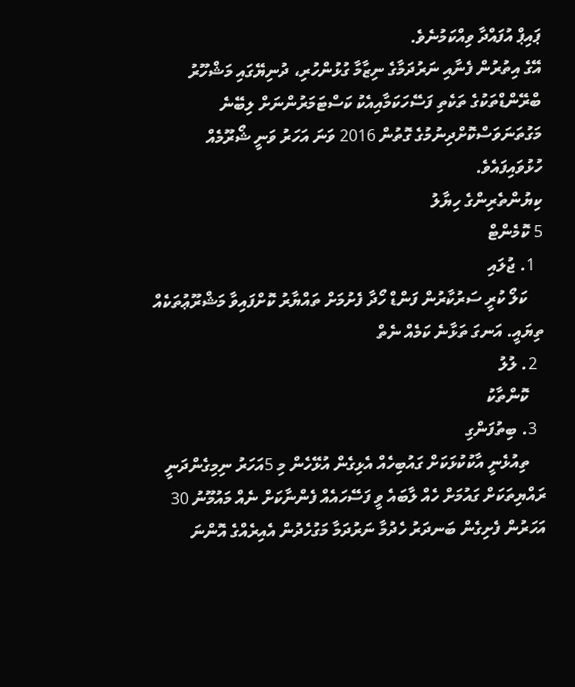ޕައިޕް އުފައްދާ ވިއްކަމުނެވެ.
އޭގެ އިތުރުން ފެނާއި ނަރުދަމާގެ ނިޒާމާ ގުޅުންހުރި، ދުނިޔޭގައި މަޝްހޫރު ބްރޭންޑްތަކުގެ ތަކެތި ފަސޭހަކަމާއިއެކު ކަސްޓަމަރުންނަށް ލިބޭނެ މަގުތަނަވަސްކޮށްދިނުމުގެ ގޮތުން 2016 ވަނަ އަހަރު ވަނީ ޝޯރޫމެއް ހުޅުވައިފައެވެ.
ކިޔުންތެރިންގެ ހިޔާލު
5 ކޮމެންޓް
  1. ޖުލައި
    ކަލޯ ކުރީ ސަރުކާރުން ފަންޑް ހޯދާ ފެށުމަށް ތައްޔާރު ކޮށްފައިވާ މަޝްރޫޢުތަކެއް ތިޔައީ. އަނގަ ތަޅާނެ ކަމެއް ނެތް
  2. ލުލު
    ކޮންތާކު
  3. ބިތުފަންގި
    ތިއުޅެނީ އާކުކުޅަކަށް ގައުބިހެއް އެޅިގެން އުޅޭހެން މި 5އަހަރު ނިމިގެންދަނީ ރައްޔިތަކަށް ގައުމަށް ހެއް ލާބައެ ވީ ފަސޭހައެއް ފެންނާކަށް ނެއް މައުމޫނު 30 އަހަރުން ފެށިގެން ބަނދަރު ހެދުމާ ނަރުދަމާ މަގުހެދުން އެއިރެއްގެ އޮންނަ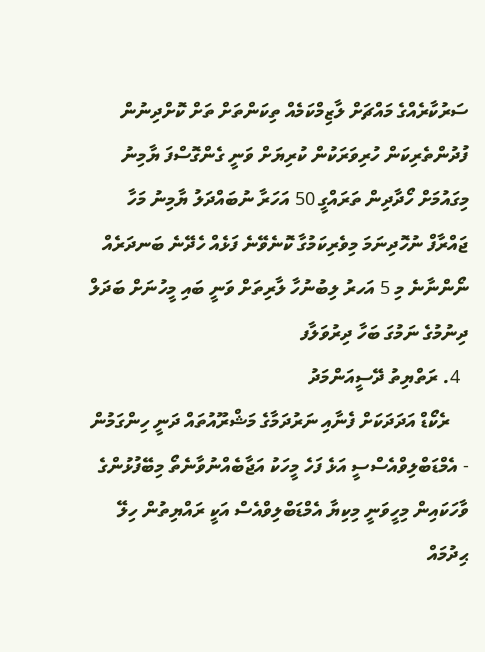ސަރުކާރެއްގެ މައްޗަށް ލާޒިމްކަމެއް ތިކަންތަށް ތަށް ކޮށްދިނުން ފުދުންތެރިކަން ހުރިވަރަކުން ކުރިޔަށް ވަނީ ގެންގޮސްފަ ޔާމިނު މިގައުމަށް ހޯދާދިން ތަރައްގީ 50 އަހަރާ ނުބައްދަލު ޔާމިނު މަހާ ޖައްރާފް ނުހޮދިނަމަ މިވެރިކަމުގާ ކޮނެވޭނެ ފަޅެއް ހެދޭނެ ބަނދަރެއް ނޯންނާނެ މި 5 އަހރު ލިބުނުހާ ލާރިތަށް ވަނީ ބައި މީހުނަށް ބަދަލް ދިނުމުގެ ނަމުގަ ބަހާ ދިރުވަލާފ
  4. ރަތްޔިތު ދޭސީއަންމަދު
    ރެކޯޑް އަދަދަކަށް ފެނާއި ނަރުދަމާގެ މަޝްރޫއުތައް ދަނީ ހިންގަމުން - އެމްޑަބްލިވްއެސްސީ އަޅެ ފަހެ މީހަކު އަޖާބެއްނުވާނެތޯ މިބޭފުޅުންގެ ވާހަކައިން މިހީވަނީ މިކިޔާ އެމްޑަބްލިވްއެސް އަކީ ރައްޔިތުން ހިލޭ ޙިދުމައް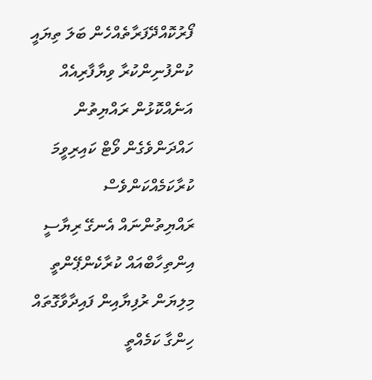ފޯރުކޮއްދޭފަރާތެއްހެން ބަލަ ތިޔައީ ކުންފުނިންކުރާ ވިޔާފާރިއެއް އަނެއްކޮޅުން ރައްޔިތުން ހައްދަންވެގެން ވޯޓް ކައިރިވީމަ ކުރާކަމެއްކަންވެސް ރައްޔިތުންނައް އެނގޭ ރިޔާސީ އިންތިހާބްއައް ކުރާކެންޕޭންތީ މިލިޔަން ރުފިޔާއިން ފައިދާވާގޮތައް ހިންގާ ކަމެއްތީ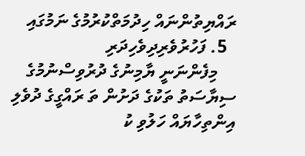ރައްޔިތުންނައް ހިދުމަތްކުރުމުގެ ނަމުގައި
  5. ފަހުރުވެރިދިވެހިދަރި
    މިފެންނަނީ ޔާމިނުގެ ދުރުވިސްނުމުގެ ސިޔާސަތު ތަކުގެ ދަށުން ތަ ރައްގީގެ ދުވެލި އިންތިހާޔައް ހަލުވި ކު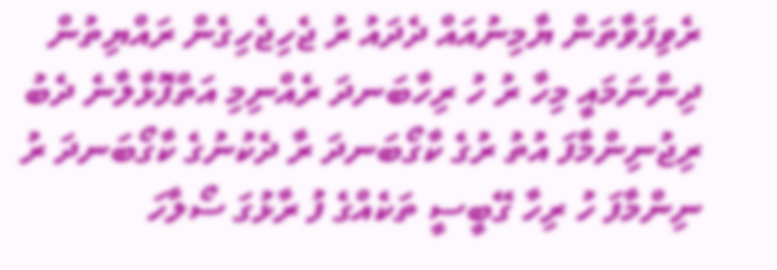ރެވިފަވާތަން ޔާމިނުއައް ދެދައު ރު ޖެހިޖެހިގެން ރައްޔިތުން ދިންނަމައީ މިހާ ރު ހު ރިހާބަނދަ ރެއްނިމި އަތްފޮޅާލާނެ ދެބު ރިޖުނިންމާފަ އުތު ރުގެ ކާގޯބަނދަ ރާ ދެކުނުގެ ކާގޯބަނދަ ރު ނިންމާފަ ހު ރިހާ ގޭބީސީ ތަކެއްގެ ފު ރާޅުގަ ސޯލާހަ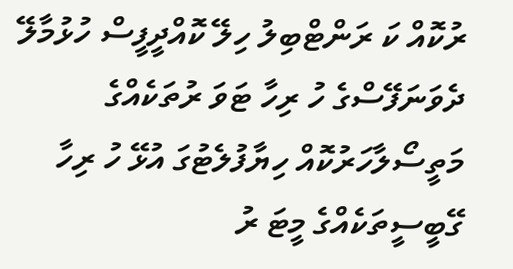ރުކޮއް ކަ ރަންޓްބިލު ހިލޭ ކޮއްދީފީސް ހުޅުމާލޭ ދެވަނަފޭސްގެ ހު ރިހާ ޓަވަ ރުތަކެއްގެ މަތީސޯލާހަރުކޮއް ހިޔާފުލެޓުގަ އުޅޭ ހު ރިހާ ގޭބީސީތަކެއްގެ މީޓަ ރު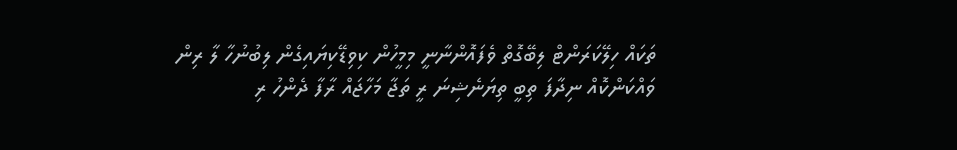ތަކައް ހިލޭކަރަންޓް ލިބޭގޮތް ވެފައޮންނާނީ މިމީހުން ކިވިޑޭކިޔައިގެން ލިބުނުހާ ލާ ރިން ވައްކަންކޮއް ނިދާފަ ތިބީ ތިޔަނެޝިނަ ރީ ތަޖާ މަހާޖައް ރާފާ ދެންހު ރި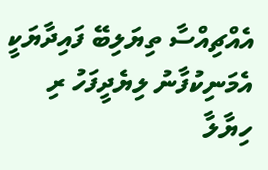އެއްޗިއްސާ ތިޔަލިބޭ ފައިދާޔަކީ އެމަނިކުފާނު ލިޔެދީފަހު ރި ހިޔާލާ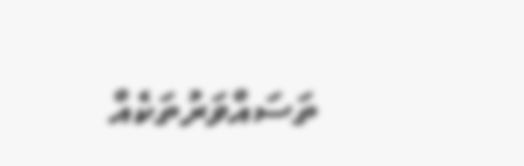ތަސައްވަރުތަކެއް